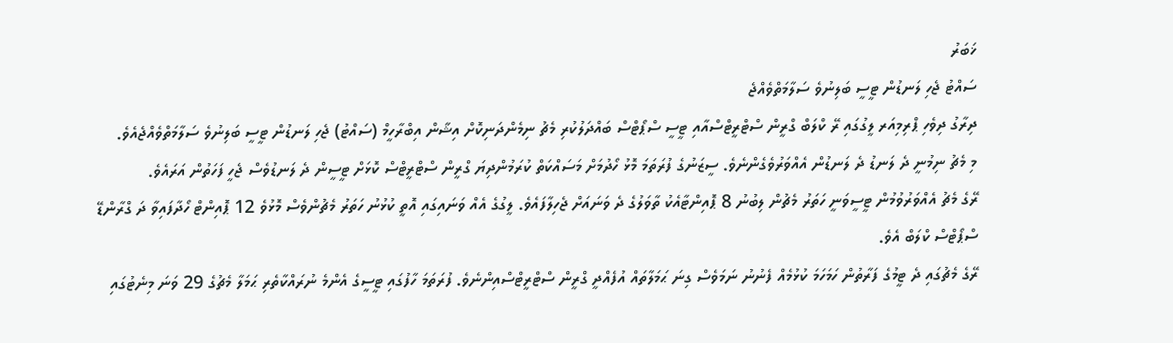ޚަބަރު
ސައްޓު ޖެހި ލަނޑުން ޓީސީ ބަލިނުވެ ސަލާމަތްވެއްޖެ
ދިރާގު ދިވެހި ޕްރިމިއަރ ލީގުގައި ރޭ ކްލަބް ގްރީން ސްޓްރީޓްސްއާއި ޓީސީ ސްޕޯޓްސް ބައްދަލުކުރި މެޗު ނިމެންދަނިކޮށް އިޝާން އިބްރާހީމް (ސައްޓު) ޖެހި ލަނޑުން ޓީސީ ބަލިނުވެ ސަލާމަތްވެއްޖެއެވެ.
މި މެޗު ނިމުނީ ދެ ލަނޑު ދެ ލަނޑުން އެއްވަރުވެގެންނެވެ. ސީޒަނުގެ ފުރަތަމަ މޮޅު ހޯދުމަށް މަސައްކަތް ކުރަމުންދިޔަ ގްރީން ސްޓްރީޓްސް ކޮޅަށް ޓީސީން ދެ ލަނޑުވެސް ޖެހީ ފަހަތުން އަރައެވެ.
ރޭގެ މެޗު އެއްވަރުވުމުން ޓީސީވަނީ ހަތަރު މެޗުން ލިބުނު 8 ޕޮއިންޓާއެކު ތާވަލުގެ ދެ ވަނައަށް ޖެހިލާފައެވެ. ލީގުގެ އެއް ވަނައިގައި އޮތީ ކުޅުނު ހަތަރު މެޗުންވެސް މޮޅުވެ 12 ޕޮއިންޓް ހޯދާފައިވާ ދަ ގްރާންޑޭ ސްޕޯޓްސް ކްލަބް އެވެ.
ރޭގެ މެޗުގައި ދެ ޓީމުގެ ފަރާތުން ހަމަހަމަ ކުޅުމެއް ފެނުނު ނަމަވެސް ގިނަ ޙަމަލާތައް އުފެއްދީ ގްރީން ސްޓްރީޓްސްއިންނެވެ. ފުރަތަމަ ހާފުގައި ޓީސީގެ އެންމެ ނުރައްކާތެރި ޙަމަލާ މެޗުގެ 29 ވަނަ މިނެޓުގައި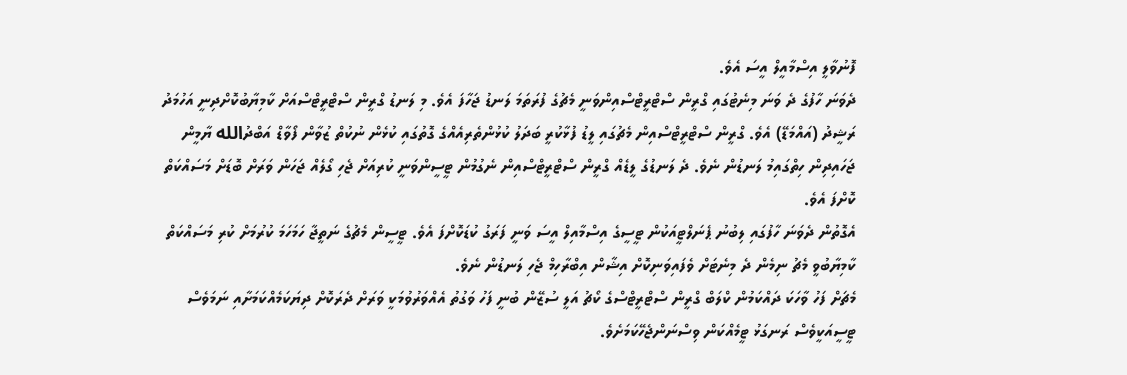ފޮނުވާލީ އިސްމާއީލް އީސަ އެވެ.
ދެވަނަ ހާފުގެ ދެ ވަނަ މިނެޓުގައި ގްރީން ސްޓްރީޓްސްއިންވަނީ މެޗުގެ ފުރަތަމަ ލަނޑު ޖަހާފަ އެވެ. މި ލަނޑު ގްރީން ސްޓްރީޓްސްއަށް ކާމިޔާބުކޮށްދިނީ އަހުމަދު ރަޝީދު (އައްމަޑޭ) އެވެ. ގްރީން ސްޓްރީޓްސްއިން މެޗުގައި ލީޑު ފުޅާކުރީ ބަދަލު ކުޅުންތެރިއެއްގެ ގޮތުގައި ކުޅެން ނުކުތް ޒުވާން ފޯވާޑް އަބްދުالله ޔާމީން ޖަހައިދިން ހިތްގައިމު ލަނޑުން ނެވެ. ދެ ލަނޑުގެ ލީޑެއް ގްރީން ސްޓްރީޓްސްއިން ނެގުމުން ޓީސީންވަނީ ކުރިއަށް ޖެހި ގޯލެއް ޖަހަން ވަރަށް ބޮޑަށް މަސައްކަތް ކޮށްފަ އެވެ.
އެގޮތުން ދެވަނަ ހާފުގައި ލިބުނު ޕެނަލްޓީއަކުން ޓީސީގެ އިސްމާއިލް އީސަ ވަނީ ފަރަގު ކުޑަކޮށްފަ އެވެ. ޓީސީން މެޗުގެ ނަތީޖާ ހަމަހަމަ ކުރުމަށް ކުރި މަސައްކަތް ކާމިޔާބުވީ މެޗު ނިމެން ދެ މިނެޓަށް ވެފައިވަނިކޮށް އިޝާން އިބްރާހިމް ޖެހި ލަނޑުން ނެވެ.
މެޗަށް ފަހު ވާހަކަ ދައްކަމުން ކްލަބް ގްރީން ސްޓްރީޓްސްގެ ކޯޗު އަލީ ސުޒޭން ބުނީ ފަހު ވަގުތު އެއްވަރުވުމަކީ ވަރަށް ދެރަކޮށް ދިޔަކަމެއްކަމަށާއި ނަމަވެސް ޓީސީއަކީވެސް ރަނގަޅު ޓީމެއްކަން ވިސްނަންޖެހޭކަމަށެވެ.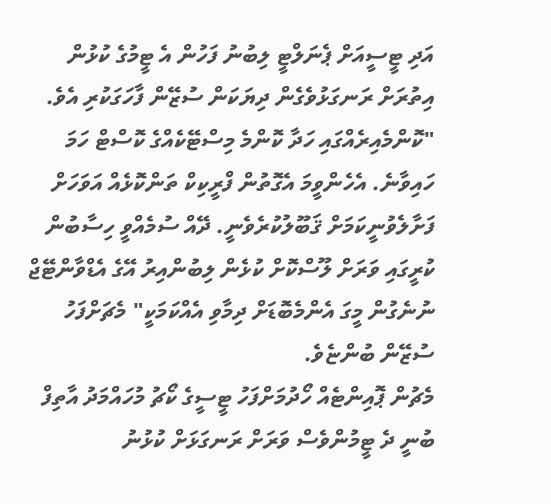އަދި ޓީސީއަށް ޕެނަލްޓީ ލިބުނު ފަހުން އެ ޓީމުގެ ކުޅުން އިތުރަށް ރަނގަޅުވެގެން ދިޔަކަން ސުޒޭން ފާހަގަކުރި އެވެ.
"ކޮންމެއިރެއްގައި ހަދާ ކޮންމެ މިސްޓޭކެއްގެ ކޮސްޓް ހަމަ ހައިވާނެ. އެހެންވީމަ އެގޮތުން ފްރީކިކް ތަންކޮޅެއް އަވަހަށް ފަށާލެވުނީކަމަށް ޤަބޫލުކުރެވެނީ. ދޭއް ސުމެއްވީ ހިސާބުން ކުރީގައި ވަރަށް ލޫސްކޮށް ކުޅެން ލިބުންއިރު އޭގެ އެޑްވާންޓޭޖް ނުނެގުން މީގަ އެންމެބޮޑަށް ދިމާވި އެއްކަމަކީ" މެޗަށްފަހު ސުޒޭން ބުންޏެވެ.
މެޗުން ޕޮއިންޓެއް ހޯދުމަށްފަހު ޓީސީގެ ކޯޗު މުހައްމަދު އާތިފް ބުނީ ދެ ޓީމުންވެސް ވަރަށް ރަނގަޅަށް ކުޅުނު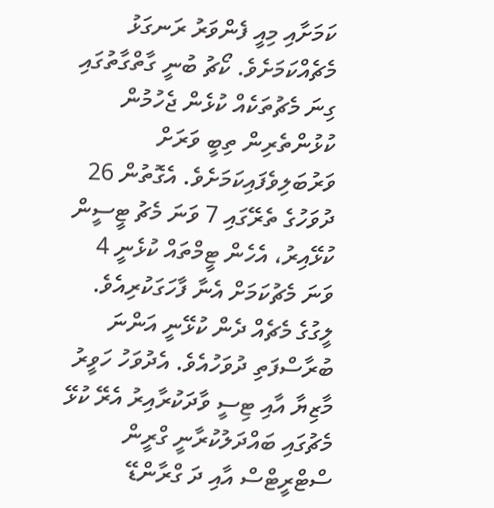ކަމަށާއި މިއީ ފެންވަރު ރަނގަޅު މެޗެއްކަމަށެވެ. ކޯޗު ބުނީ ގާތްގާތުގައި ގިނަ މެޗުތަކެއް ކުޅެން ޖެހުމުން ކުޅުންތެރިން ތިބީ ވަރަށް ވަރުބަލިވެފައިކަމަށެވެ. އެގޮތުން 26 ދުވަހުގެ ތެރޭގައި 7 ވަނަ މެޗު ޓީސީން ކުޅޭއިރު، އެހެން ޓީމްތައް ކުޅެނީ 4 ވަނަ މެޗުކަމަށް އެނާ ފާހަގަކުރިއެވެ.
ލީގުގެ މެޗެއް ދެން ކުޅޭނީ އަންނަ ބުރާސްފަތި ދުވަހުއެވެ. އެދުވަހު ހަވީރު މާޒިޔާ އާއި ޓިސީ ވާދަކުރާއިރު އެރޭ ކުޅޭ މެޗުގައި ބައްދަލުކުރާނީ ގްރީން ސްޓްރީޓްސް އާއި ދަ ގްރާންޑޭ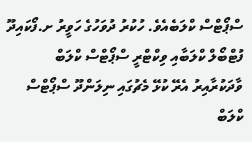ސްޕޯޓްސް ކްލަބެއެވެ. ހުކުރު ދުވަހުގެ ހަވީރު ށ.ފޯކައިދޫ ފުޓްބޯލް ކްލަބާއި ވިކްޓްރީ ސްޕޯޓްސް ކްލަބް ވާދަކުރާއިރު އެރޭ ކުޅޭ މެޗުގައި ނިލަންދޫ ސްޕޯޓްސް ކްލަބް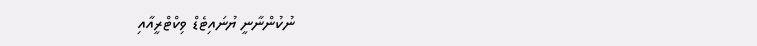ނުކުންނާނީ ޔުނައިޓެޑް ވިކްޓްރީއާއި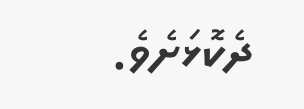ދެކޮޅަށެވެ.